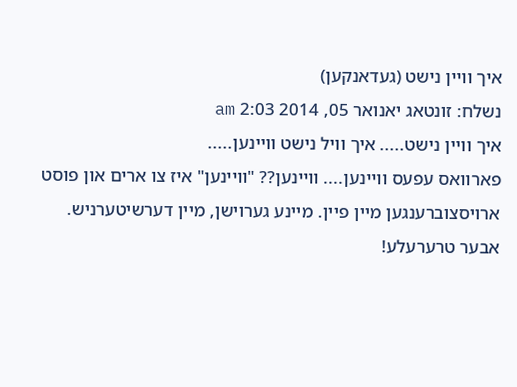איך וויין נישט (געדאנקען)
נשלח: זונטאג יאנואר 05, 2014 2:03 am
איך וויין נישט..... איך וויל נישט וויינען.....
פארוואס עפעס וויינען.... וויינען?? "וויינען" איז צו ארים און פוסט ארויסצוברענגען מיין פיין. מיינע גערוישן, מיין דערשיטערניש.
אבער טרערעלע!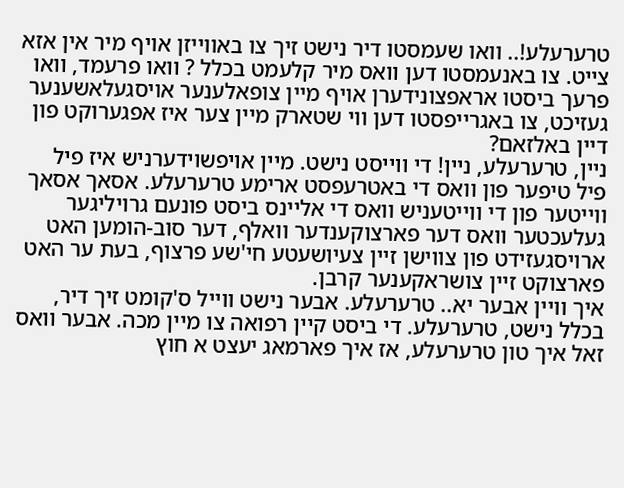טרערעלע!.. וואו שעמסטו דיר נישט זיך צו באווייזן אויף מיר אין אזא צייט. צו באנעמסטו דען וואס מיר קלעמט בכלל ? וואו פרעמד, וואו פרעך ביסטו אראפצונידערן אויף מיין צופאלענער אויסגעלאשענער געזיכט, צו באגרייפסטו דען ווי שטארק מיין צער איז אפגערוקט פון דיין באלזאם?
ניין, טרערעלע, ניין! די ווייסט נישט. מיין אויפשוידערניש איז פיל פיל טיפער פון וואס די באטרעפסט ארימע טרערעלע. אסאך אסאך ווייטער פון די ווייטעניש וואס די אליינס ביסט פונעם גרויליגער געלעכטער וואס דער פארצוקענדער וואלף, דער סוב-הומען האט ארויסגעזידט פון צווישן זיין צעיושעטע חי'שע פרצוף, בעת ער האט פארצוקט זיין צושראקענער קרבן.
איך וויין אבער יא.. טרערעלע. אבער נישט ווייל ס'קומט זיך דיר, בכלל נישט, טרערעלע. די ביסט קיין רפואה צו מיין מכה. אבער וואס זאל איך טון טרערעלע, אז איך פארמאג יעצט א חוץ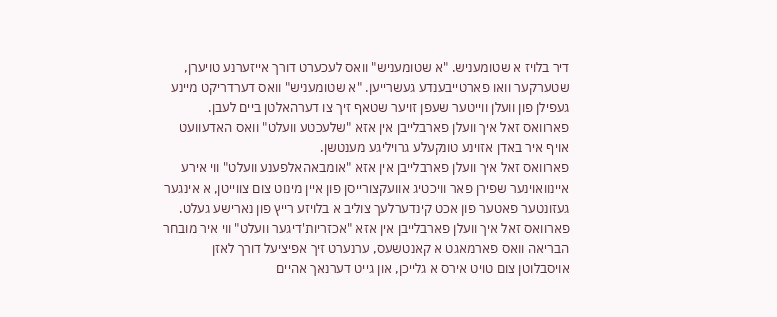דיר בלויז א שטומעניש. "א שטומעניש" וואס לעכערט דורך אייזערנע טויערן, שטערקער וואו פארטייבענדע געשרייען. "א שטומעניש" וואס דערדריקט מיינע געפילן פון וועלן ווייטער שעפן זויער שטאף זיך צו דערהאלטן ביים לעבן.
פארוואס זאל איך וועלן פארבלייבן אין אזא "שלעכטע וועלט" וואס האדעוועט אויף איר באדן אזוינע טונקעלע גרויליגע מענטשן.
פארוואס זאל איך וועלן פארבלייבן אין אזא "אומבאהאלפענע וועלט" ווי אירע איינוואוינער שפירן פאר וויכטיג אוועקצורייסן פון איין מינוט צום צווייטן, א אינגער געזונטער פאטער פון אכט קינדערלעך צוליב א בלויזע רייץ פון נארישע געלט.
פארוואס זאל איך וועלן פארבלייבן אין אזא "אכזריות'דיגער וועלט" ווי איר מובחר הבריאה וואס פארמאגט א קאנטשעס, ערנערט זיך אפיציעל דורך לאזן אויסבלוטן צום טויט אירס א גלייכן, און גייט דערנאך אהיים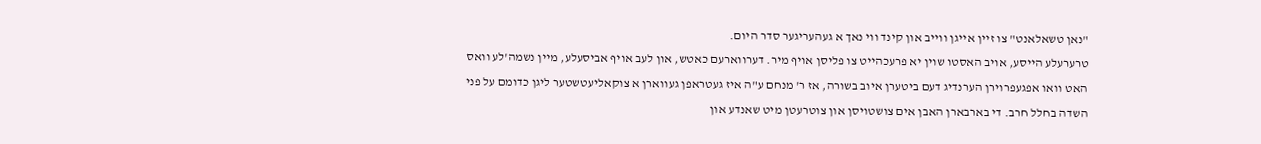"נאן טשאלאנט" צו זיין אייגן ווייב און קינד ווי נאך א געהעריגער סדר היום.
טרערעלע הייסע, אויב האסטו שוין יא פרעכהייט צו פליסן אויף מיר. דערווארעם כאטש, און לעב אויף אביסעלע, מיין נשמה'לע וואס האט וואו אפגעפרוירן הערנדיג דעם ביטערן איוב בשורה, אז ר' מנחם ע"ה איז געטראפן געווארן א צוקאליעטשטער ליגן כדומם על פני השדה בחלל חרב. די בארבארן האבן אים צושטויסן און צוטרעטן מיט שאנדע און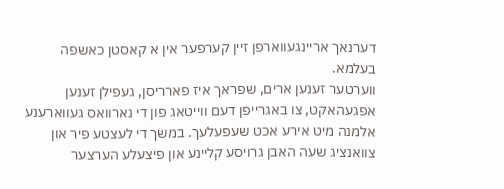דערנאך אריינגעווארפן זיין קערפער אין א קאסטן כאשפה בעלמא.
ווערטער זענען ארים, שפראך איז פארריסן, געפילן זענען אפגעהאקט, צו באגרייפן דעם ווייטאג פון די נארוואס געווארענע אלמנה מיט אירע אכט שעפעלעך. במשך די לעצטע פיר און צוואנציג שעה האבן גרויסע קליינע און פיצעלע הערצער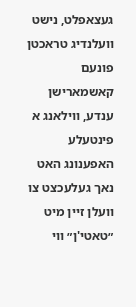געצאפלט, נישט וועלנדיג טראכטן פונעם קאשמארישן ענדע, ווילאנג א פינטעלע האפענונג האט נאך געלעכצט צו וועלן זיין מיט ״טאטי'ן״ ווי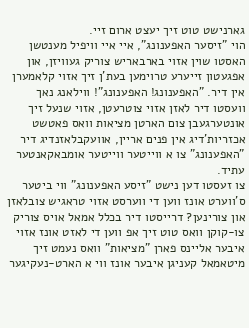גארנישט טוט זיך יעצט ארום זיי.
הוי "זיסער האפענונג", איי איי וויפיל מענטשן האסטו שוין אזוי בארבאריש צוריק געוויזן, און אפגעטון זייערע טרוימען בעת'ן זיך אזוי קלאמערן אין דיר. "האפענונג! האפענונג"! ווילאנג נאך וועסטו דיר לאזן אזוי צוטרעטן, אזוי שנעל זיך אונטערגעבן צום הארטן מציאות וואס פאטשט אכזריות'דיג אין פנים אריין, אוועקבלאזנדיג דיר "האפענונג" צו א ווייטער ווייטער אומבאקאנטער עתיד.
צו זעסטו דען נישט "זיסע האפענונג" ווי ביטער ס'ווערט אונז ווען די ווערסט אזוי טראגיש צובלאזן און צורינען? דרייסטו דיר בכלל אמאל אויס צוריק צו-קוקן וואס טוט זיך אפ ווען די לאזט אונז אזוי איבער אליינס פארן "מציאות" וואס נעמט זיך מיטאמאל קעניגן איבער אונז ווי א הארט-נעקיגער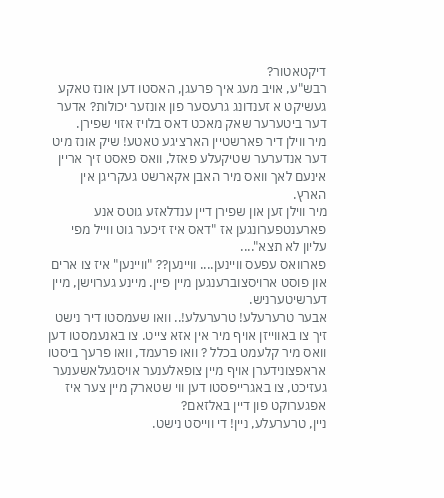דיקטאטור?
רבש"ע, אויב מעג איך פרעגן, האסטו דען אונז טאקע געשיקט א זענדונג גרעסער פון אונזער יכולות? אדער דער ביטערער שאק מאכט דאס בלויז אזוי שפירן.
מיר ווילן דיר פארשטיין הארציגע טאטע! שיק אונז מיט דער אנדערער שטיקעלע פאזל, וואס פאסט זיך אריין אינעם לאך וואס מיר האבן אקארשט געקריגן אין הארץ.
מיר ווילן זען און שפירן דיין ענדלאזע גוטס אנע פארענטפערונגען אז "דאס איז זיכער גוט ווייל מפי עליון לא תצא"....
פארוואס עפעס וויינען.... וויינען?? "וויינען" איז צו ארים און פוסט ארויסצוברענגען מיין פיין. מיינע גערוישן, מיין דערשיטערניש.
אבער טרערעלע! טרערעלע!.. וואו שעמסטו דיר נישט זיך צו באווייזן אויף מיר אין אזא צייט. צו באנעמסטו דען וואס מיר קלעמט בכלל ? וואו פרעמד, וואו פרעך ביסטו אראפצונידערן אויף מיין צופאלענער אויסגעלאשענער געזיכט, צו באגרייפסטו דען ווי שטארק מיין צער איז אפגערוקט פון דיין באלזאם?
ניין, טרערעלע, ניין! די ווייסט נישט.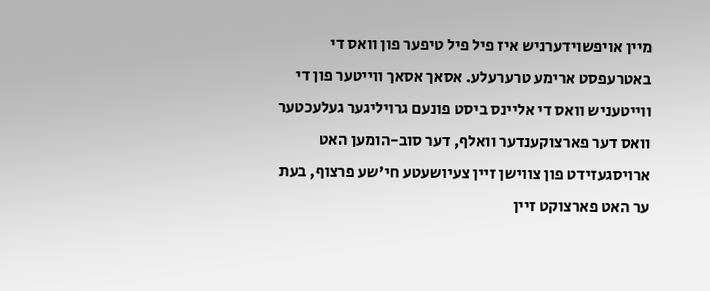מיין אויפשוידערניש איז פיל פיל טיפער פון וואס די באטרעפסט ארימע טרערעלע. אסאך אסאך ווייטער פון די ווייטעניש וואס די אליינס ביסט פונעם גרויליגער געלעכטער וואס דער פארצוקענדער וואלף, דער סוב-הומען האט ארויסגעזידט פון צווישן זיין צעיושעטע חי'שע פרצוף, בעת ער האט פארצוקט זיין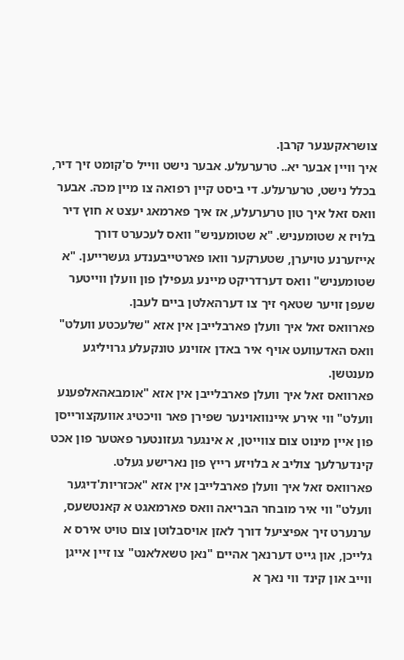צושראקענער קרבן.
איך וויין אבער יא.. טרערעלע. אבער נישט ווייל ס'קומט זיך דיר, בכלל נישט, טרערעלע. די ביסט קיין רפואה צו מיין מכה. אבער וואס זאל איך טון טרערעלע, אז איך פארמאג יעצט א חוץ דיר בלויז א שטומעניש. "א שטומעניש" וואס לעכערט דורך אייזערנע טויערן, שטערקער וואו פארטייבענדע געשרייען. "א שטומעניש" וואס דערדריקט מיינע געפילן פון וועלן ווייטער שעפן זויער שטאף זיך צו דערהאלטן ביים לעבן.
פארוואס זאל איך וועלן פארבלייבן אין אזא "שלעכטע וועלט" וואס האדעוועט אויף איר באדן אזוינע טונקעלע גרויליגע מענטשן.
פארוואס זאל איך וועלן פארבלייבן אין אזא "אומבאהאלפענע וועלט" ווי אירע איינוואוינער שפירן פאר וויכטיג אוועקצורייסן פון איין מינוט צום צווייטן, א אינגער געזונטער פאטער פון אכט קינדערלעך צוליב א בלויזע רייץ פון נארישע געלט.
פארוואס זאל איך וועלן פארבלייבן אין אזא "אכזריות'דיגער וועלט" ווי איר מובחר הבריאה וואס פארמאגט א קאנטשעס, ערנערט זיך אפיציעל דורך לאזן אויסבלוטן צום טויט אירס א גלייכן, און גייט דערנאך אהיים "נאן טשאלאנט" צו זיין אייגן ווייב און קינד ווי נאך א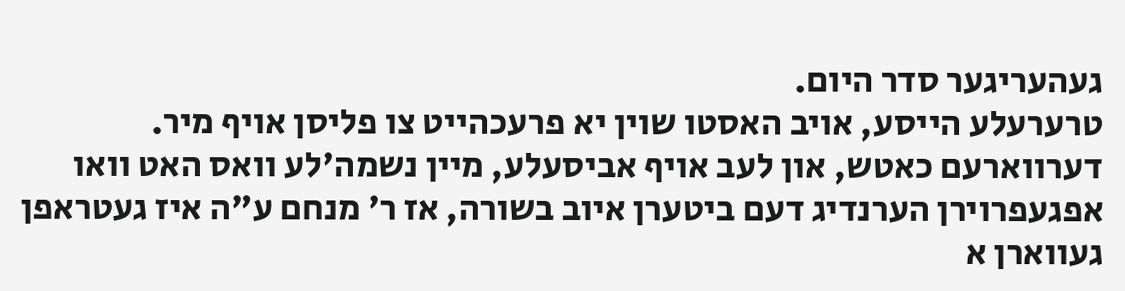געהעריגער סדר היום.
טרערעלע הייסע, אויב האסטו שוין יא פרעכהייט צו פליסן אויף מיר. דערווארעם כאטש, און לעב אויף אביסעלע, מיין נשמה'לע וואס האט וואו אפגעפרוירן הערנדיג דעם ביטערן איוב בשורה, אז ר' מנחם ע"ה איז געטראפן געווארן א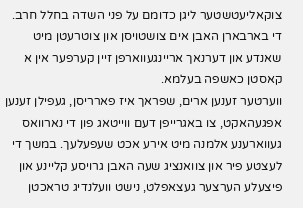צוקאליעטשטער ליגן כדומם על פני השדה בחלל חרב. די בארבארן האבן אים צושטויסן און צוטרעטן מיט שאנדע און דערנאך אריינגעווארפן זיין קערפער אין א קאסטן כאשפה בעלמא.
ווערטער זענען ארים, שפראך איז פארריסן, געפילן זענען אפגעהאקט, צו באגרייפן דעם ווייטאג פון די נארוואס געווארענע אלמנה מיט אירע אכט שעפעלעך. במשך די לעצטע פיר און צוואנציג שעה האבן גרויסע קליינע און פיצעלע הערצער געצאפלט, נישט וועלנדיג טראכטן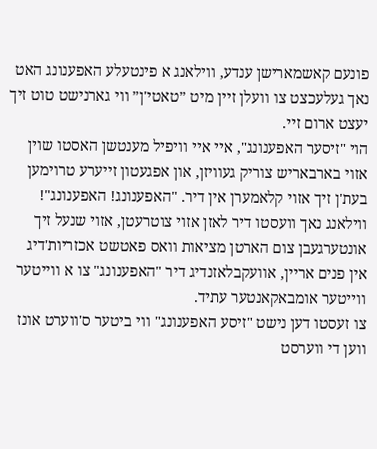פונעם קאשמארישן ענדע, ווילאנג א פינטעלע האפענונג האט נאך געלעכצט צו וועלן זיין מיט ״טאטי'ן״ ווי גארנישט טוט זיך יעצט ארום זיי.
הוי "זיסער האפענונג", איי איי וויפיל מענטשן האסטו שוין אזוי בארבאריש צוריק געוויזן, און אפגעטון זייערע טרוימען בעת'ן זיך אזוי קלאמערן אין דיר. "האפענונג! האפענונג"! ווילאנג נאך וועסטו דיר לאזן אזוי צוטרעטן, אזוי שנעל זיך אונטערגעבן צום הארטן מציאות וואס פאטשט אכזריות'דיג אין פנים אריין, אוועקבלאזנדיג דיר "האפענונג" צו א ווייטער ווייטער אומבאקאנטער עתיד.
צו זעסטו דען נישט "זיסע האפענונג" ווי ביטער ס'ווערט אונז ווען די ווערסט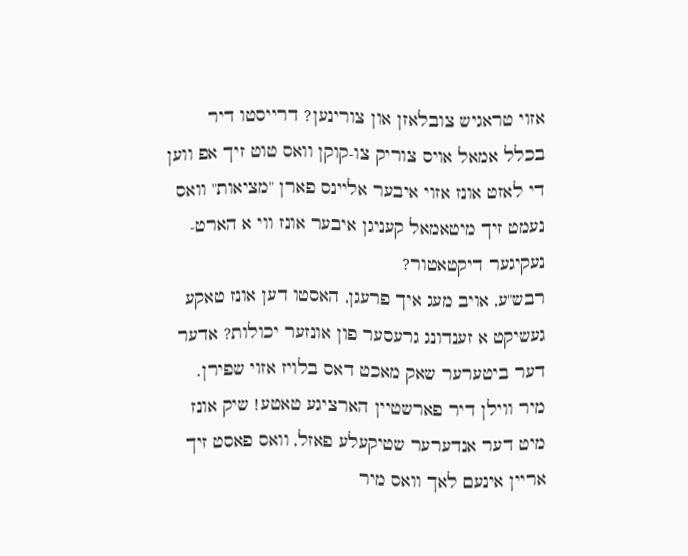אזוי טראגיש צובלאזן און צורינען? דרייסטו דיר בכלל אמאל אויס צוריק צו-קוקן וואס טוט זיך אפ ווען די לאזט אונז אזוי איבער אליינס פארן "מציאות" וואס נעמט זיך מיטאמאל קעניגן איבער אונז ווי א הארט-נעקיגער דיקטאטור?
רבש"ע, אויב מעג איך פרעגן, האסטו דען אונז טאקע געשיקט א זענדונג גרעסער פון אונזער יכולות? אדער דער ביטערער שאק מאכט דאס בלויז אזוי שפירן.
מיר ווילן דיר פארשטיין הארציגע טאטע! שיק אונז מיט דער אנדערער שטיקעלע פאזל, וואס פאסט זיך אריין אינעם לאך וואס מיר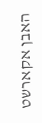האבן אקארשט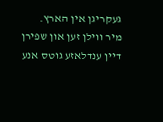געקריגן אין הארץ.
מיר ווילן זען און שפירן דיין ענדלאזע גוטס אנע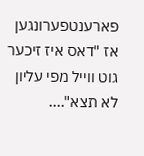פארענטפערונגען אז "דאס איז זיכער גוט ווייל מפי עליון לא תצא"....